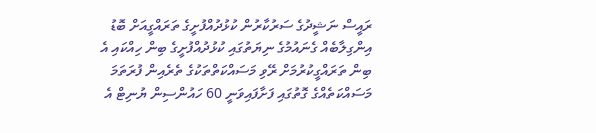ރައީސް ނަޝީދުގެ ސަރުކާރުން ކުޅުދުއްފުށީގެ ތަރައްގީއަށް ބޮޑު އިންގިލާބެއް ގެނައުމުގެ ނިޔަތުގައި ކުޅުދުއްފުށީގެ ބިން ހިއްކައި އެ ބިން ތަރައްގީކުރުމަށް ރޭވި މަސައްކަތްތަކުގެ ތެރެއިން ފުރަތަމަ މަސައްކަތެއްގެ ގޮތުގައި ފަށާފައިވަނީ 60 ހައުންސިން ޔުނިޓް އެ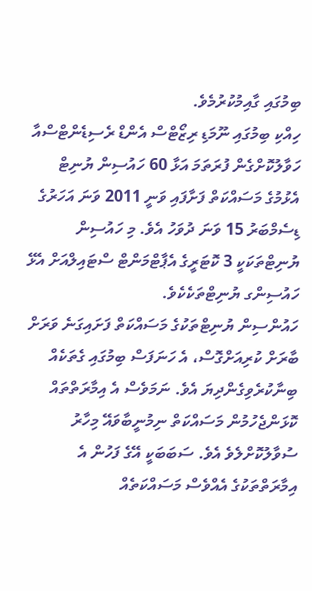ބިމުގައި ގާއިމުކުރުމެވެ.
ހިއްކި ބިމުގައި ނޫމަޑި ރިޒޯޓްސް އެންޑް ރެސިޑެންޓްސްއާ ހަވާލުކޮށްގެން ފުރަތަމަ އަޅާ 60 ހައުސިން ޔުނިޓް އެޅުމުގެ މަސައްކަތް ފަށާފައި ވަނީ 2011 ވަނަ އަހަރުގެ ޑިސެމްބަރު 15 ވަނަ ދުވަހު އެވެ. މި ހައުސިން ޔުނިޓްތަކަކީ 3 ކޮޓަރީގެ އެޕާޓްމަންޓް ސްޓައިލްއަށް އެޅޭ ހައުސިންގ ޔުނިޓްތަކެކެވެ.
ހައުންސިން ޔުނިޓްތަކުގެ މަސައްކަތް ފަށައިގަނެ ވަރަށް ބާރަށް ކުރިއަށްގޮސް، އެ ހަނަފަސް ބިމުގައި ގެތަކެއް ބިނާކުރެވިގެންދިޔަ އެވެ. ނަމަވެސް އެ އިމާރަތްތައް ކޮޅަންޖެހުމުން މަސައްކަތް ނިމުނީބާވައޭ މިހާރު ސުވާލުކޮށްލެވެ އެވެ. ސަބަބަކީ އޭގެ ފަހުން އެ އިމާރަތްތަކުގެ އެއްވެސް މަސައްކަތެއް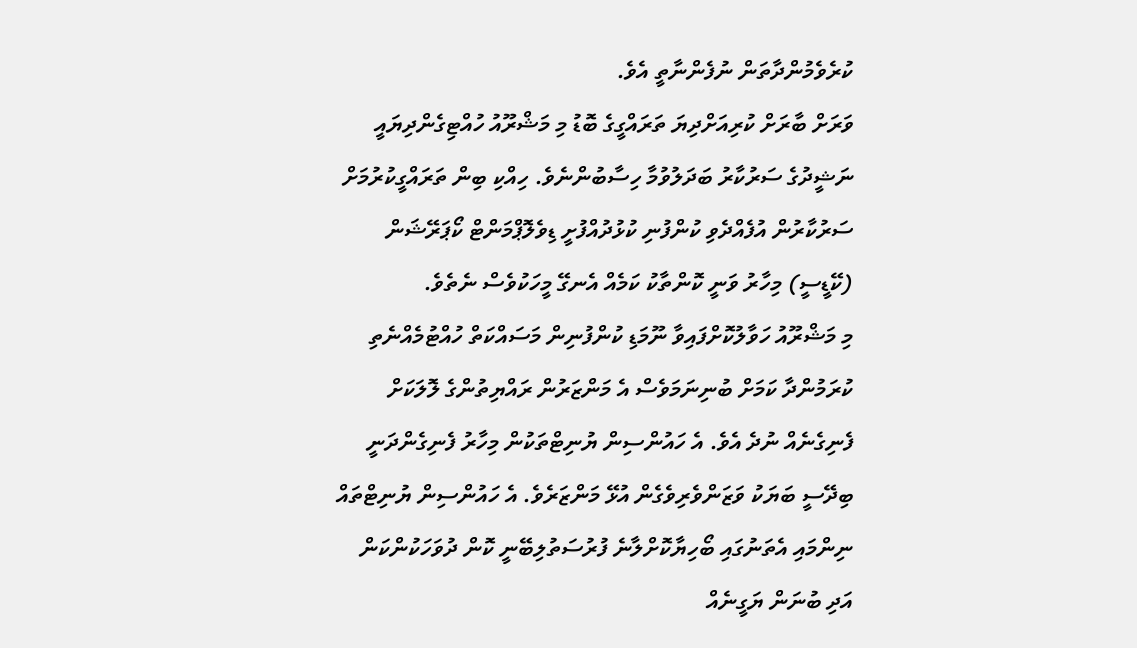ކުރެވެމުންދާތަން ނުފެންނާތީ އެވެ.
ވަރަށް ބާރަށް ކުރިއަށްދިޔަ ތަރައްގީގެ ބޮޑު މި މަޝްރޫއު ހުއްޓިގެންދިޔައީ ނަޝީދުގެ ސަރުކާރު ބަދަލުވުމާ ހިސާބުންނެވެ. ހިއްކި ބިން ތަރައްގީކުރުމަށް ސަރުކާރުން އުފެއްދެވި ކުންފުނި ކުޅުދުއްފުށީ ޑިވެލޮޕްމަންޓް ކޯޕަރޭޝަން (ކޭޑީސީ) މިހާރު ވަނީ ކޮންތާކު ކަމެއް އެނގޭ މީހަކުވެސް ނެތެވެ.
މި މަޝްރޫއު ހަވާލުކޮށްފައިވާ ނޫމަޑި ކުންފުނިން މަސައްކަތް ހުއްޓުމެއްނެތި ކުރަމުންދާ ކަމަށް ބުނިނަމަވެސް އެ މަންޒަރުން ރައްޔިތުންގެ ލޮލަކަށް ފެނިގެނެއް ނުދެ އެވެ. އެ ހައުންސިން ޔުނިޓްތަކުން މިހާރު ފެނިގެންދަނީ ބިދޭސީ ބަޔަކު ވަޒަންވެރިވެގެން އުޅޭ މަންޒަރެވެ. އެ ހައުންސިން ޔުނިޓްތައް ނިންމައި އެތަނުގައި ބޯހިޔާކޮށްލާނެ ފުރުސަތުލިބޭނީ ކޮން ދުވަހަކުންކަން އަދި ބުނަން ޔަގީނެއް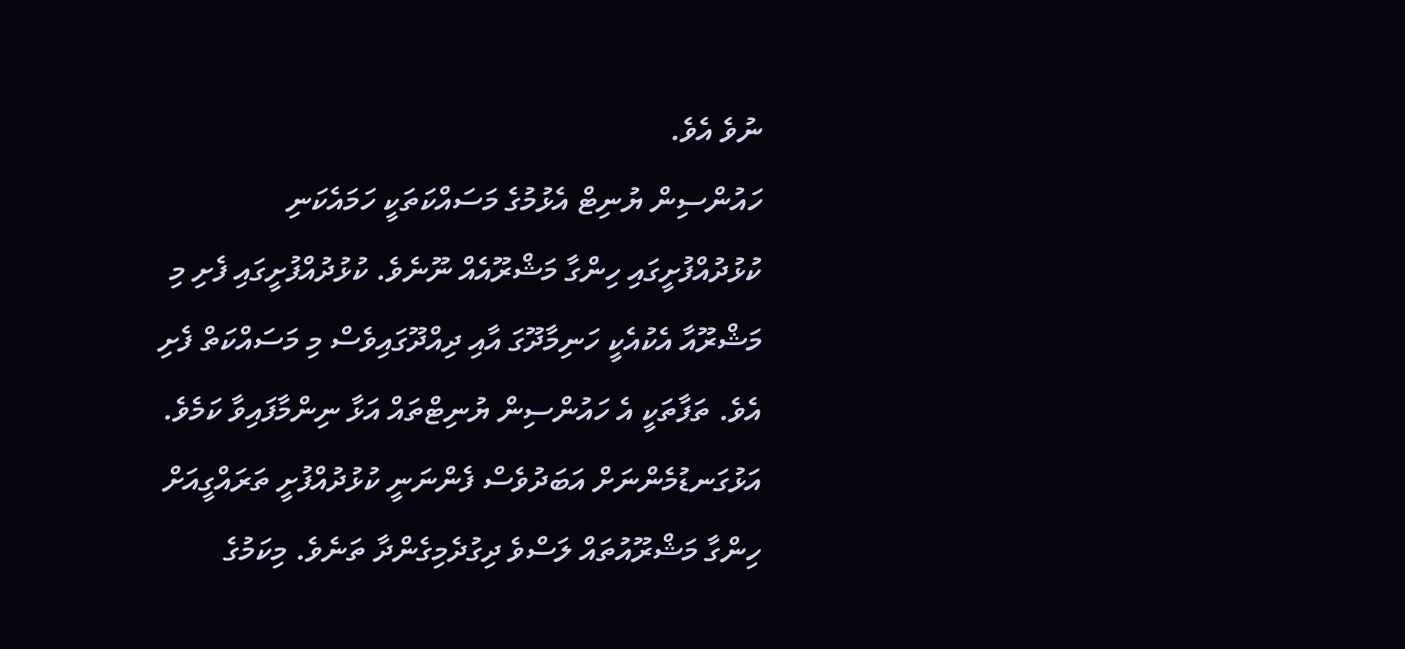ނުވެ އެވެ.
ހައުންސިން ޔުނިޓް އެޅުމުގެ މަސައްކަތަކީ ހަމައެކަނި ކުޅުދުއްފުށީގައި ހިންގާ މަޝްރޫއެއް ނޫނެވެ. ކުޅުދުއްފުށީގައި ފެށި މި މަޝްރޫއާ އެކުއެކީ ހަނިމާދޫގަ އާއި ދިއްދޫގައިވެސް މި މަސައްކަތް ފެށި އެވެ. ތަފާތަކީ އެ ހައުންސިން ޔުނިޓްތައް އަޅާ ނިންމާފައިވާ ކަމެވެ.
އަޅުގަނޑުމެންނަށް އަބަދުވެސް ފެންނަނީ ކުޅުދުއްފުށީ ތަރައްގީއަށް ހިންގާ މަޝްރޫއުތައް ލަސްވެ ދިގުދެމިގެންދާ ތަނެވެ. މިކަމުގެ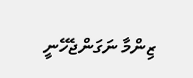ޒިންމާ ނަގަންޖެހޭނީ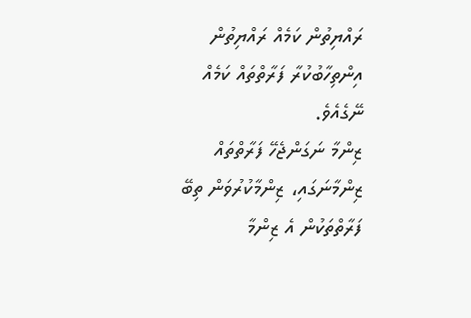ރައްޔިތުން ކަމެއް ރައްޔިތުން އިންތިހާބުކުރާ ފަރާތްތައް ކަމެއް ނޭގެއެވެ.
ޒިންމާ ނަގަންޖެހޭ ފަރާތްތައް ޒިންމާނަގައި، ޒިންމާކުރުވަން ތިބޭ ފަރާތްތަކުން އެ ޒިންމާ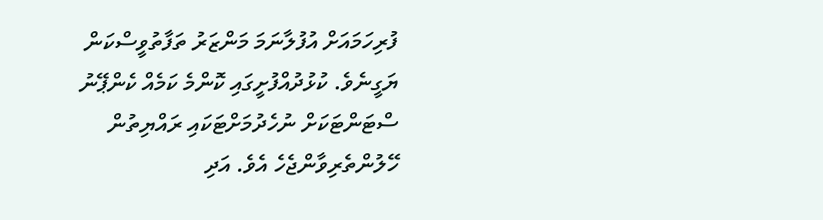ފުރިހަމައަށް އުފުލާނަމަ މަންޒަރު ތަފާތުވީސްކަން ޔަގީނެވެ. ކުޅުދުއްފުށީގައި ކޮންމެ ކަމެއް ކެންޕޭނު ސްޓަންޓަކަށް ނުހެދުމަށްޓަކައި ރައްޔިތުން ހޭލުންތެރިވާންޖެހެ އެވެ. އަދި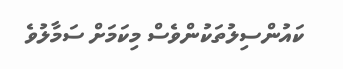ކައުންސިލުތަކުންވެސް މިކަމަށް ސަމާލުވެ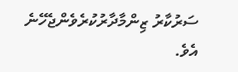ސަރުކާރު ޒިންމާދާރުކުރެވެންޖެހޭނެ އެވެ.